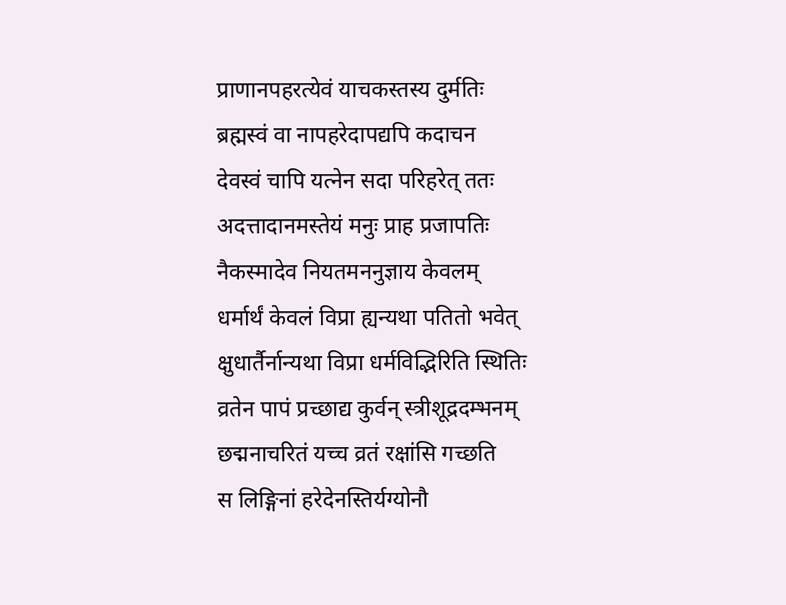प्राणानपहरत्येवं याचकस्तस्य दुर्मतिः
ब्रह्मस्वं वा नापहरेदापद्यपि कदाचन
देवस्वं चापि यत्नेन सदा परिहरेत् ततः
अदत्तादानमस्तेयं मनुः प्राह प्रजापतिः
नैकस्मादेव नियतमननुज्ञाय केवलम्
धर्मार्थं केवलं विप्रा ह्यन्यथा पतितो भवेत्
क्षुधार्तैर्नान्यथा विप्रा धर्मविद्भिरिति स्थितिः
व्रतेन पापं प्रच्छाद्य कुर्वन् स्त्रीशूद्रदम्भनम्
छद्मनाचरितं यच्च व्रतं रक्षांसि गच्छति
स लिङ्गिनां हरेदेनस्तिर्यग्योनौ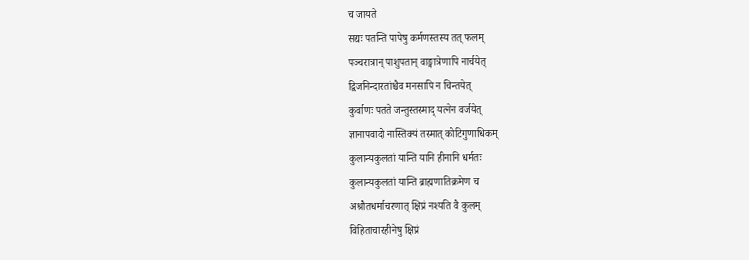च जायते
सद्यः पतन्ति पापेषु कर्मणस्तस्य तत् फलम्
पञ्चरात्रान् पाशुपतान् वाङ्मात्रेणापि नार्चयेत्
द्विजनिन्दारतांश्चैव मनसापि न चिन्तयेत्
कुर्वाणः पतते जन्तुस्तस्माद् यत्नेन वर्जयेत्
ज्ञानापवादो नास्तिक्यं तस्मात् कोटिगुणाधिकम्
कुलान्यकुलतां यान्ति यानि हीनानि धर्मतः
कुलान्यकुलतां यान्ति ब्राह्मणातिक्रमेण च
अश्रौतधर्माचरणात् क्षिप्रं नश्यति वै कुलम्
विहिताचारहीनेषु क्षिप्रं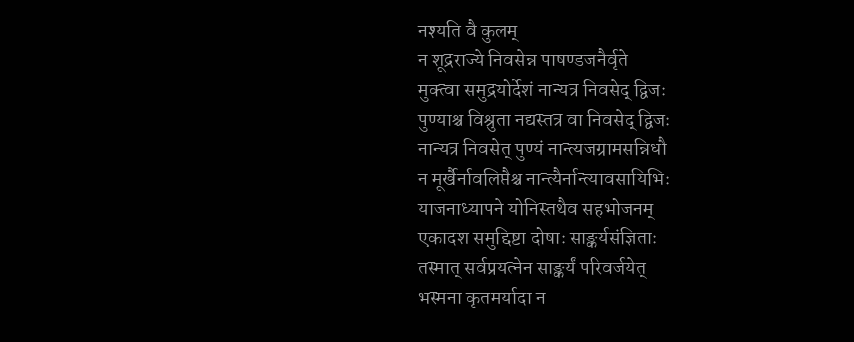नश्यति वै कुलम्
न शूद्रराज्ये निवसेन्न पाषण्डजनैर्वृते
मुक्त्वा समुद्रयोर्देशं नान्यत्र निवसेद् द्विजः
पुण्याश्च विश्रुता नद्यस्तत्र वा निवसेद् द्विजः
नान्यत्र निवसेत् पुण्यं नान्त्यजग्रामसन्निधौ
न मूर्खैर्नावलिप्तैश्च नान्त्यैर्नान्त्यावसायिभिः
याजनाध्यापने योनिस्तथैव सहभोजनम्
एकादश समुद्दिष्टा दोषाः साङ्कर्यसंज्ञिताः
तस्मात् सर्वप्रयत्नेन साङ्कर्यं परिवर्जयेत्
भस्मना कृतमर्यादा न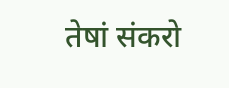तेषां संकरो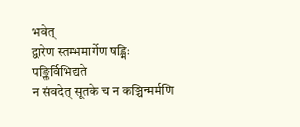भवेत्
द्वारेण स्तम्भमार्गेण षड्भिः पङ्क्तिर्विभिद्यते
न संवदेत् सूतके च न कञ्चिन्मर्मणि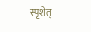स्पृशेत्